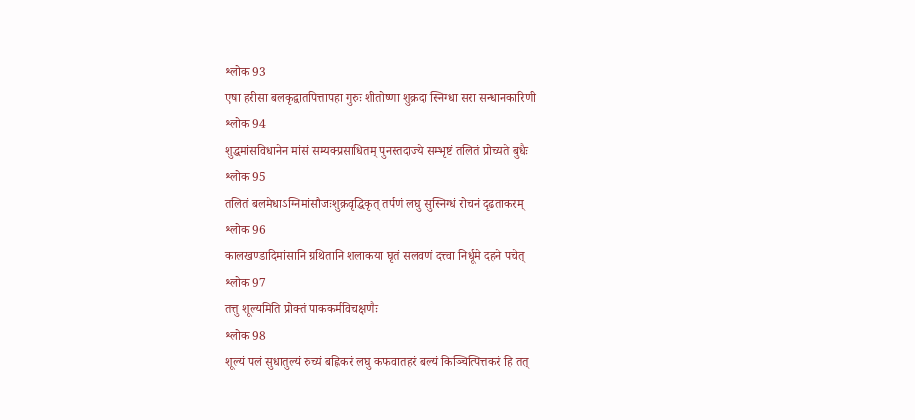श्लोक 93
एषा हरीसा बलकृद्वातपित्तापहा गुरुः शीतोष्णा शुक्रदा स्निग्धा सरा सन्धानकारिणी
श्लोक 94
शुद्धमांसविधानेन मांसं सम्यक्प्रसाधितम् पुनस्तदाज्ये सम्भृष्टं तलितं प्रोच्यते बुधैः
श्लोक 95
तलितं बलमेधाऽग्निमांसौजःशुक्रवृद्धिकृत् तर्पणं लघु सुस्निग्धं रोचनं दृढताकरम्
श्लोक 96
कालखण्डादिमांसानि ग्रथितानि शलाकया घृतं सलवणं दत्त्वा निर्धूमे दहने पचेत्
श्लोक 97
तत्तु शूल्यमिति प्रोक्तं पाककर्मविचक्षणैः
श्लोक 98
शूल्यं पलं सुधातुल्यं रुच्यं बह्निकरं लघु कफवातहरं बल्यं किञ्चित्पित्तकरं हि तत्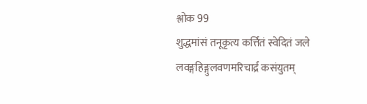श्लोक 99
शुद्धमांसं तनूकृत्य कर्त्तितं स्वेदितं जले लवङ्गहिङ्गुलवणमरिचार्द्र कसंयुतम्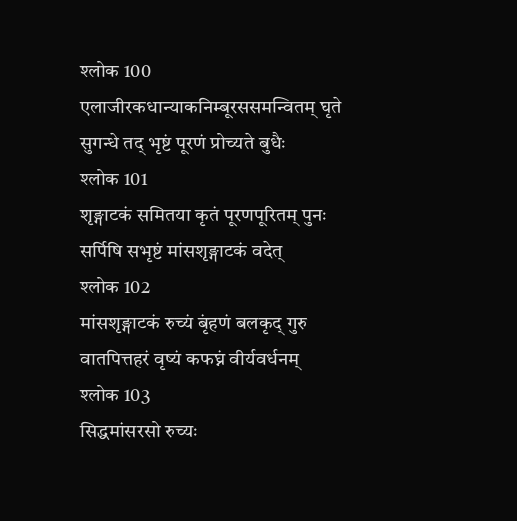श्लोक 100
एलाजीरकधान्याकनिम्बूरससमन्वितम् घृते सुगन्धे तद् भृष्टं पूरणं प्रोच्यते बुधैः
श्लोक 101
शृङ्गाटकं समितया कृतं पूरणपूरितम् पुनः सर्पिषि सभृष्टं मांसशृङ्गाटकं वदेत्
श्लोक 102
मांसशृङ्गाटकं रुच्यं बृंहणं बलकृद् गुरु वातपित्तहरं वृष्यं कफघ्नं वीर्यवर्धनम्
श्लोक 103
सिद्धमांसरसो रुच्यः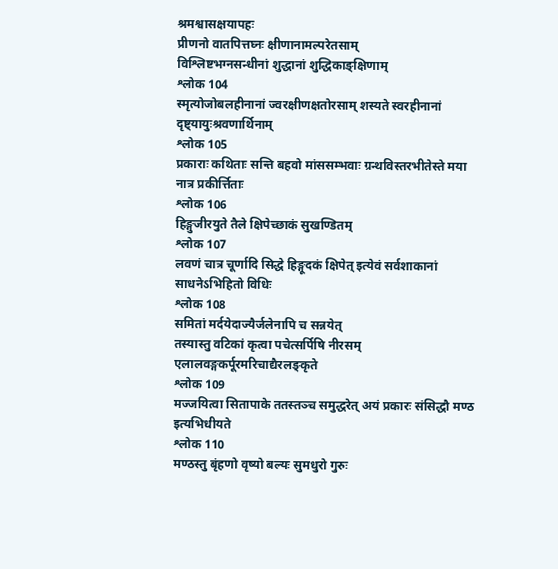श्रमश्वासक्षयापहः
प्रीणनो वातपित्तघ्नः क्षीणानामल्परेतसाम्
विश्लिष्टभग्नसन्धीनां शुद्धानां शुद्धिकाङ्क्षिणाम्
श्लोक 104
स्मृत्योजोबलहीनानां ज्वरक्षीणक्षतोरसाम् शस्यते स्वरहीनानां दृष्ट्यायुःश्रवणार्थिनाम्
श्लोक 105
प्रकाराः कथिताः सन्ति बहवो मांससम्भवाः ग्रन्थविस्तरभीतेस्ते मया नात्र प्रकीर्त्तिताः
श्लोक 106
हिङ्गुजीरयुते तैले क्षिपेच्छाकं सुखण्डितम्
श्लोक 107
लवणं चात्र चूर्णादि सिद्धे हिङ्गूदकं क्षिपेत् इत्येवं सर्वशाकानां साधनेऽभिहितो विधिः
श्लोक 108
समितां मर्दयेदाज्यैर्जलेनापि च सन्नयेत्
तस्यास्तु वटिकां कृत्वा पचेत्सर्पिषि नीरसम्
एलालवङ्गकर्पूरमरिचाद्यैरलङ्कृते
श्लोक 109
मज्जयित्वा सितापाके ततस्तञ्च समुद्धरेत् अयं प्रकारः संसिद्धौ मण्ठ इत्यभिधीयते
श्लोक 110
मण्ठस्तु बृंहणो वृष्यो बल्यः सुमधुरो गुरुः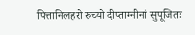पित्तानिलहरो रुच्यो दीप्ताग्नीनां सुपूजितः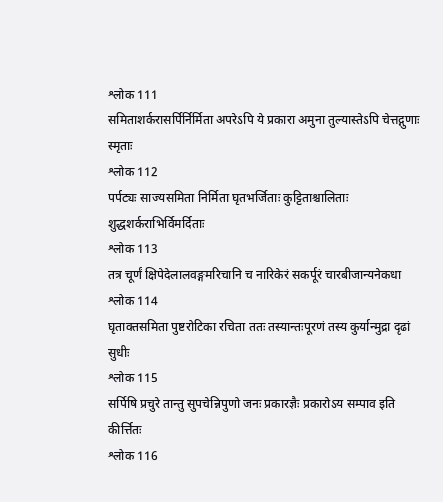श्लोक 111
समिताशर्करासर्पिर्निर्मिता अपरेऽपि ये प्रकारा अमुना तुल्यास्तेऽपि चेत्तद्गुणाः स्मृताः
श्लोक 112
पर्पट्यः साज्यसमिता निर्मिता घृतभर्जिताः कुट्टिताश्चालिताः शुद्धशर्कराभिर्विमर्दिताः
श्लोक 113
तत्र चूर्णं क्षिपेदेलालवङ्गमरिचानि च नारिकेरं सकर्पूरं चारबीजान्यनेकधा
श्लोक 114
घृताक्तसमिता पुष्टरोटिका रचिता ततः तस्यान्तःपूरणं तस्य कुर्यान्मुद्रा दृढां सुधीः
श्लोक 115
सर्पिषि प्रचुरे तान्तु सुपचेन्निपुणो जनः प्रकारज्ञैः प्रकारोऽय सम्पाव इति कीर्त्तितः
श्लोक 116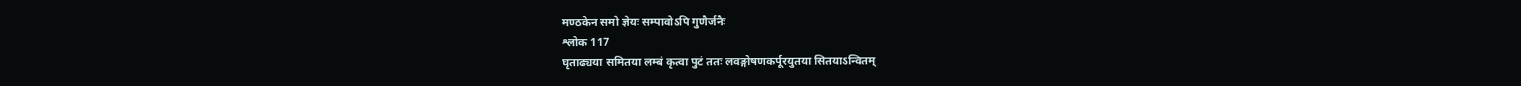मण्ठकेन समो ज्ञेयः सम्पावोऽपि गुणैर्जनैः
श्लोक 117
घृताढ्यया समितया लम्बं कृत्वा पुटं ततः लवङ्गोषणकर्पूरयुतया सितयाऽन्वितम्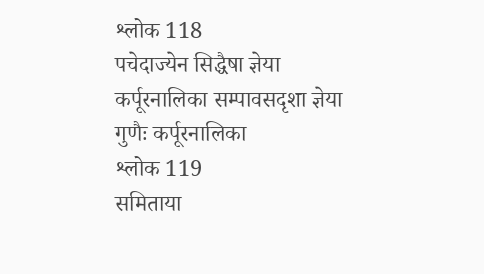श्लोक 118
पचेदाज्येन सिद्धैषा ज्ञेया कर्पूरनालिका सम्पावसदृशा ज्ञेया गुणैः कर्पूरनालिका
श्लोक 119
समिताया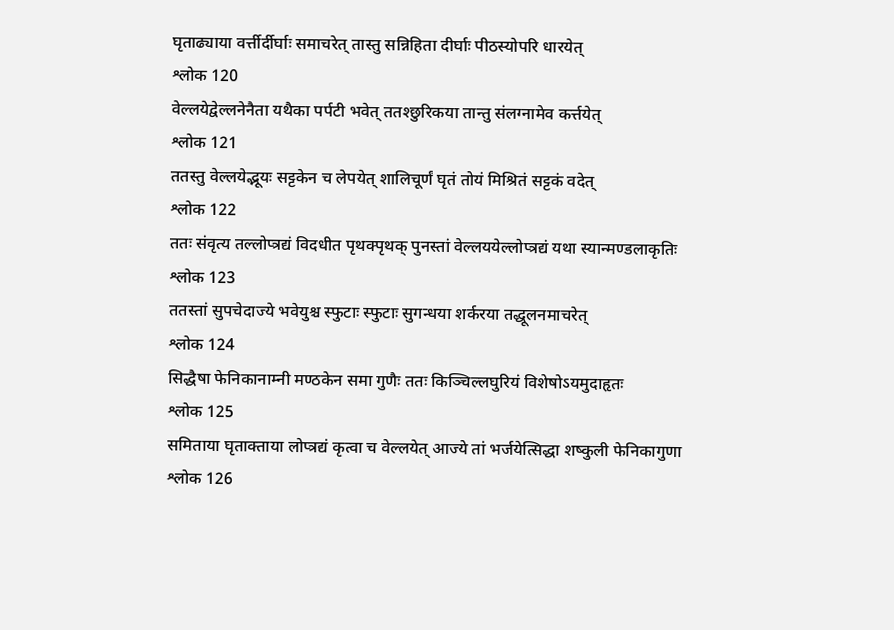घृताढ्याया वर्त्तीर्दीर्घाः समाचरेत् तास्तु सन्निहिता दीर्घाः पीठस्योपरि धारयेत्
श्लोक 120
वेल्लयेद्वेल्लनेनैता यथैका पर्पटी भवेत् ततश्छुरिकया तान्तु संलग्नामेव कर्त्तयेत्
श्लोक 121
ततस्तु वेल्लयेद्भूयः सट्टकेन च लेपयेत् शालिचूर्णं घृतं तोयं मिश्रितं सट्टकं वदेत्
श्लोक 122
ततः संवृत्य तल्लोप्त्रद्यं विदधीत पृथक्पृथक् पुनस्तां वेल्लययेल्लोप्त्रद्यं यथा स्यान्मण्डलाकृतिः
श्लोक 123
ततस्तां सुपचेदाज्ये भवेयुश्च स्फुटाः स्फुटाः सुगन्धया शर्करया तद्धूलनमाचरेत्
श्लोक 124
सिद्धैषा फेनिकानाम्नी मण्ठकेन समा गुणैः ततः किञ्चिल्लघुरियं विशेषोऽयमुदाहृतः
श्लोक 125
समिताया घृताक्ताया लोप्त्रद्यं कृत्वा च वेल्लयेत् आज्ये तां भर्जयेत्सिद्धा शष्कुली फेनिकागुणा
श्लोक 126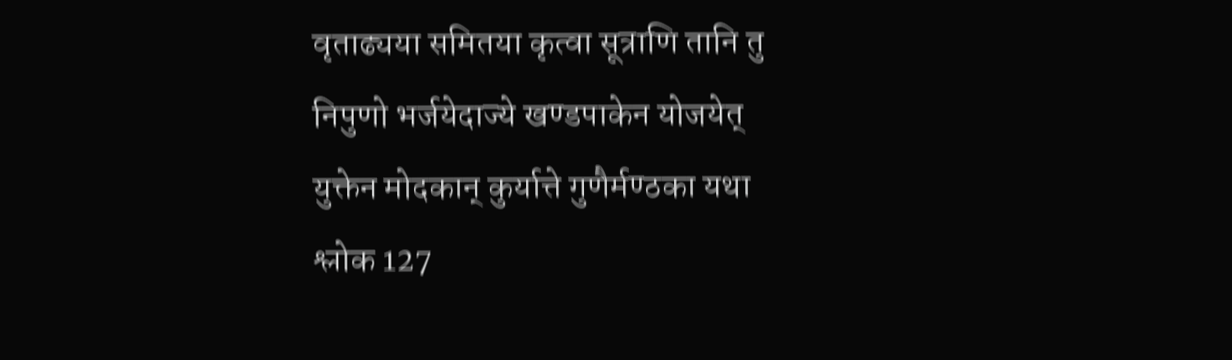वृताढ्यया समितया कृत्वा सूत्राणि तानि तु
निपुणो भर्जयेदाज्ये खण्डपाकेन योजयेत्
युक्तेन मोदकान् कुर्यात्ते गुणैर्मण्ठका यथा
श्लोक 127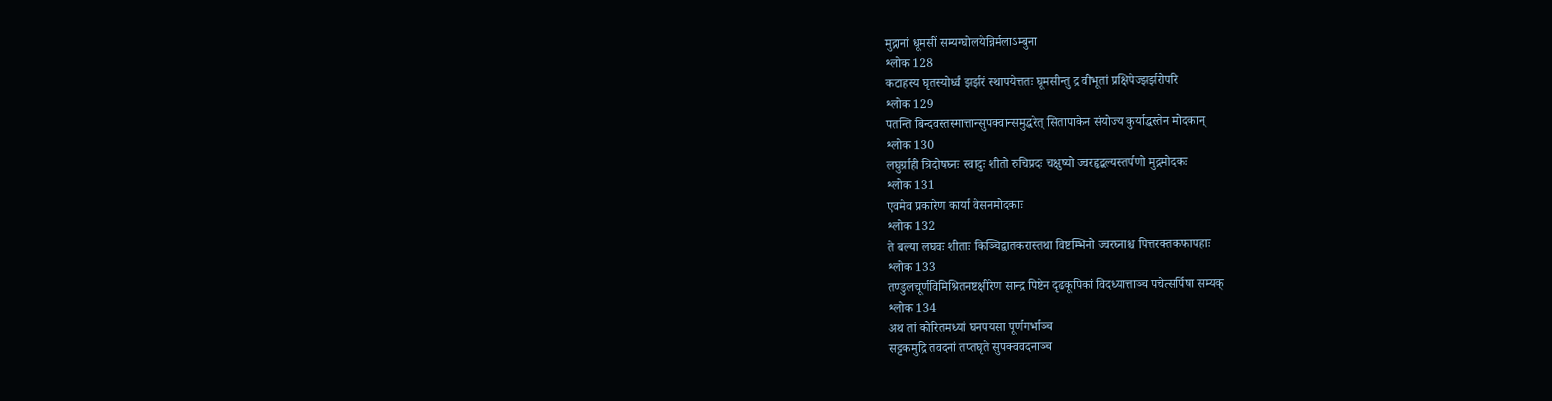मुद्गानां धूमसीं सम्यग्घोलयेन्निर्मलाऽम्बुना
श्लोक 128
कटाहस्य घृतस्योर्ध्वं झर्झरं स्थापयेत्ततः घूमसीन्तु द्र वीभूतां प्रक्षिपेज्झर्झरोपरि
श्लोक 129
पतन्ति बिन्दवस्तस्मात्तान्सुपक्वान्समुद्धरेत् सितापाकेन संयोज्य कुर्याद्धस्तेन मोदकान्
श्लोक 130
लघुर्ग्राही त्रिदोषघ्नः स्वादुः शीतो रुचिप्रदः चक्षुष्यो ज्वरहृद्बल्यस्तर्पणो मुद्गमोदकः
श्लोक 131
एवमेव प्रकारेण कार्या वेसनमोदकाः
श्लोक 132
ते बल्या लघवः शीताः किञ्चिद्वातकरास्तथा विष्टम्भिनो ज्वरघ्नाश्च पित्तरक्तकफापहाः
श्लोक 133
तण्डुलचूर्णविमिश्रितनष्टक्षीरेण सान्द्र पिष्टेन दृढकूपिकां विदध्यात्ताञ्च पचेत्सर्पिषा सम्यक्
श्लोक 134
अथ तां कोरितमध्यां घनपयसा पूर्णगर्भाञ्च
सट्टकमुद्रि तवदनां तप्तघृते सुपक्ववदनाञ्च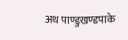अथ पाण्डुखण्डपाके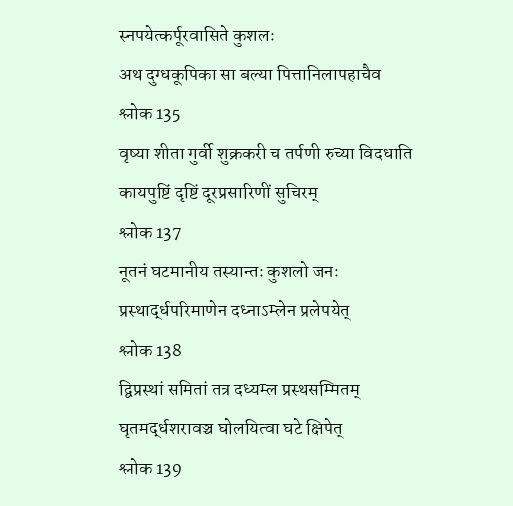स्नपयेत्कर्पूरवासिते कुशलः
अथ दुग्धकूपिका सा बल्या पित्तानिलापहाचैव
श्लोक 135
वृष्या शीता गुर्वी शुक्रकरी च तर्पणी रुच्या विदधाति कायपुष्टिं दृष्टिं दूरप्रसारिणीं सुचिरम्
श्लोक 137
नूतनं घटमानीय तस्यान्तः कुशलो जनः प्रस्थार्द्धपरिमाणेन दध्नाऽम्लेन प्रलेपयेत्
श्लोक 138
द्विप्रस्थां समितां तत्र दध्यम्ल प्रस्थसम्मितम् घृतमर्द्धशरावञ्च घोलयित्वा घटे क्षिपेत्
श्लोक 139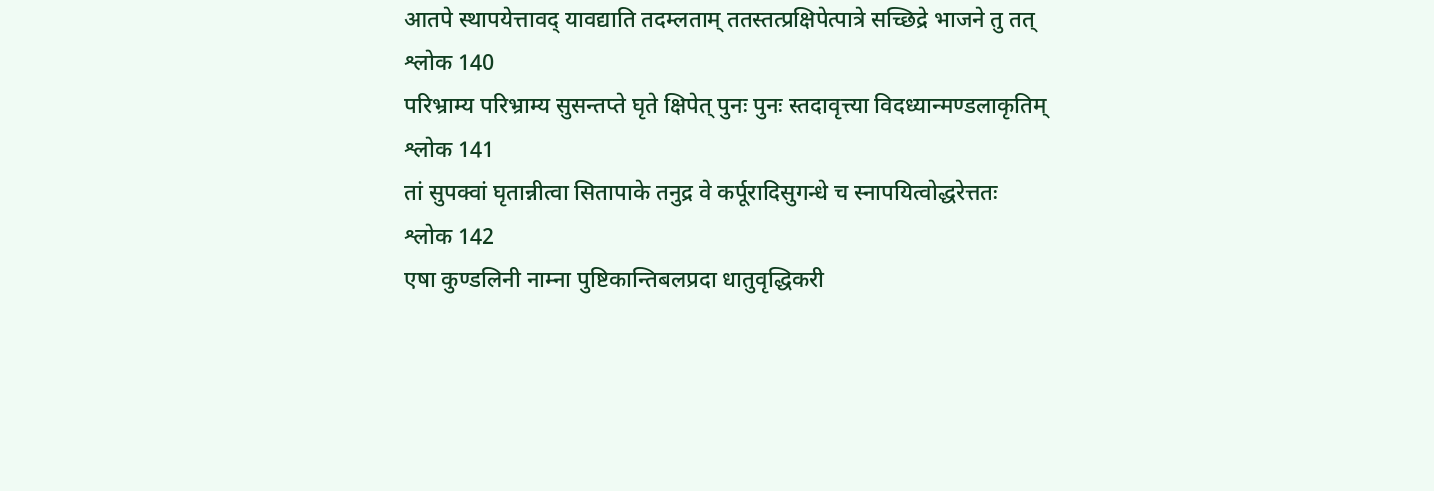आतपे स्थापयेत्तावद् यावद्याति तदम्लताम् ततस्तत्प्रक्षिपेत्पात्रे सच्छिद्रे भाजने तु तत्
श्लोक 140
परिभ्राम्य परिभ्राम्य सुसन्तप्ते घृते क्षिपेत् पुनः पुनः स्तदावृत्त्या विदध्यान्मण्डलाकृतिम्
श्लोक 141
तां सुपक्वां घृतान्नीत्वा सितापाके तनुद्र वे कर्पूरादिसुगन्धे च स्नापयित्वोद्धरेत्ततः
श्लोक 142
एषा कुण्डलिनी नाम्ना पुष्टिकान्तिबलप्रदा धातुवृद्धिकरी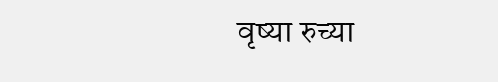वृष्या रुच्या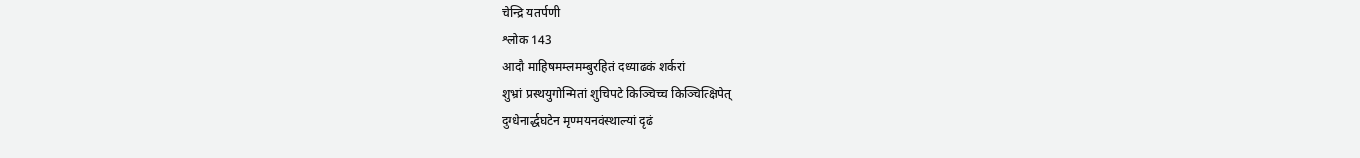चेन्द्रि यतर्पणी
श्लोक 143
आदौ माहिषमम्लमम्बुरहितं दध्याढकं शर्करां
शुभ्रां प्रस्थयुगोन्मितां शुचिपटे किञ्चिच्च किञ्चित्क्षिपेत्
दुग्धेनार्द्धघटेन मृण्मयनवंस्थाल्यां दृढं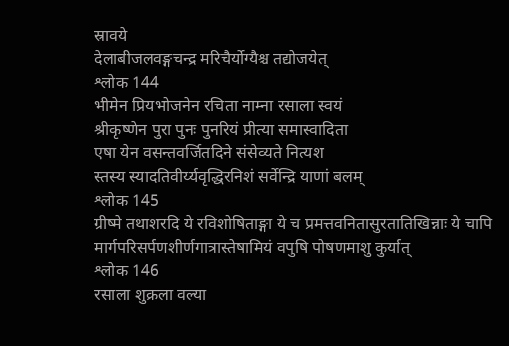स्रावये
देलाबीजलवङ्गचन्द्र मरिचैर्योग्यैश्च तद्योजयेत्
श्लोक 144
भीमेन प्रियभोजनेन रचिता नाम्ना रसाला स्वयं
श्रीकृष्णेन पुरा पुनः पुनरियं प्रीत्या समास्वादिता
एषा येन वसन्तवर्जितदिने संसेव्यते नित्यश
स्तस्य स्यादतिवीर्य्यवृद्धिरनिशं सर्वेन्द्रि याणां बलम्
श्लोक 145
ग्रीष्मे तथाशरदि ये रविशोषिताङ्गा ये च प्रमत्तवनितासुरतातिखिन्नाः ये चापि मार्गपरिसर्पणशीर्णगात्रास्तेषामियं वपुषि पोषणमाशु कुर्यात्
श्लोक 146
रसाला शुक्रला वल्या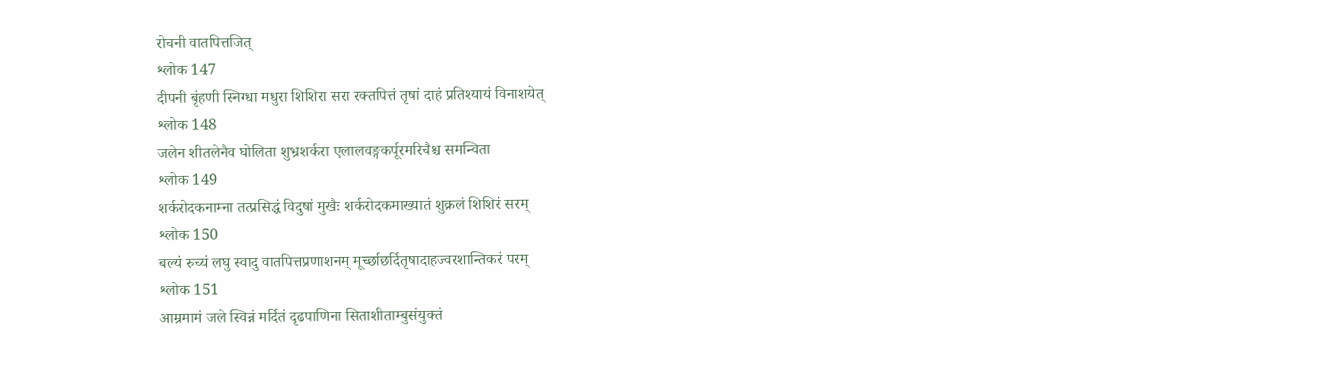रोचनी वातपित्तजित्
श्लोक 147
दीपनी बृंहणी स्निग्धा मधुरा शिशिरा सरा रक्तपित्तं तृषां दाहं प्रतिश्यायं विनाशयेत्
श्लोक 148
जलेन शीतलेनैव घोलिता शुभ्रशर्करा एलालवङ्गकर्पूरमरिचैश्च समन्विता
श्लोक 149
शर्करोदकनाम्ना तत्प्रसिद्धं विदुषां मुखैः शर्करोदकमाख्यातं शुक्रलं शिशिरं सरम्
श्लोक 150
बल्यं रुच्यं लघु स्वादु वातपित्तप्रणाशनम् मूर्च्छाछर्दितृषादाहज्वरशान्तिकरं परम्
श्लोक 151
आम्रमामं जले स्विन्नं मर्दितं दृढपाणिना सिताशीताम्बुसंयुक्तं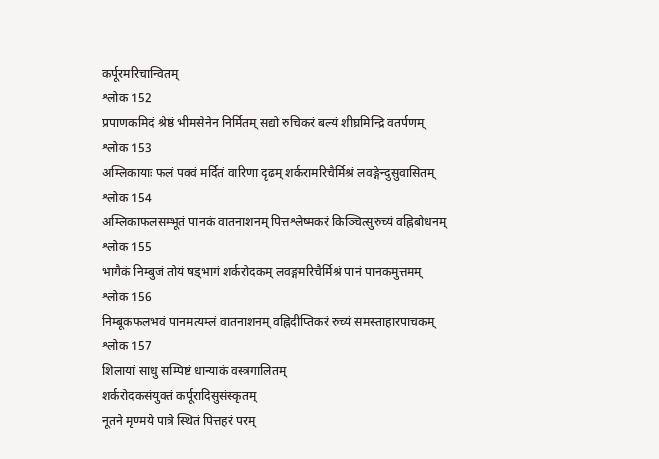कर्पूरमरिचान्वितम्
श्लोक 152
प्रपाणकमिदं श्रेष्ठं भीमसेनेन निर्मितम् सद्यो रुचिकरं बल्यं शीघ्रमिन्द्रि वतर्पणम्
श्लोक 153
अम्लिकायाः फलं पक्वं मर्दितं वारिणा दृढम् शर्करामरिचैर्मिश्रं लवङ्गेन्दुसुवासितम्
श्लोक 154
अम्लिकाफलसम्भूतं पानकं वातनाशनम् पित्तश्लेष्मकरं किञ्चित्सुरुच्यं वह्निबोधनम्
श्लोक 155
भागैकं निम्बुजं तोयं षड्भागं शर्करोदकम् लवङ्गमरिचैर्मिश्रं पानं पानकमुत्तमम्
श्लोक 156
निम्बूकफलभवं पानमत्यम्लं वातनाशनम् वह्निदीप्तिकरं रुच्यं समस्ताहारपाचकम्
श्लोक 157
शिलायां साधु सम्पिष्टं धान्याकं वस्त्रगालितम्
शर्करोदकसंयुक्तं कर्पूरादिसुसंस्कृतम्
नूतने मृण्मये पात्रे स्थितं पित्तहरं परम्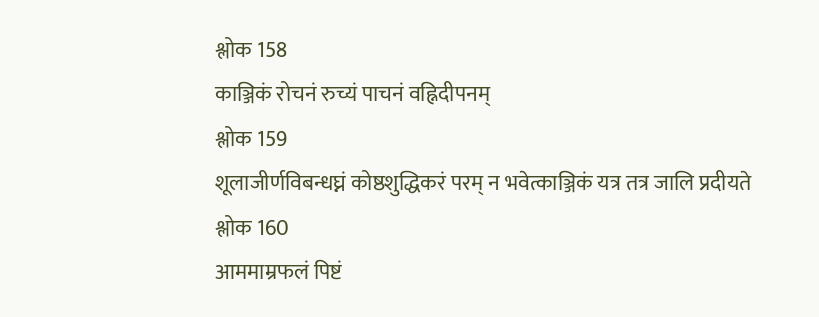श्लोक 158
काञ्जिकं रोचनं रुच्यं पाचनं वह्निदीपनम्
श्लोक 159
शूलाजीर्णविबन्धघ्नं कोष्ठशुद्धिकरं परम् न भवेत्काञ्जिकं यत्र तत्र जालि प्रदीयते
श्लोक 160
आममाम्रफलं पिष्टं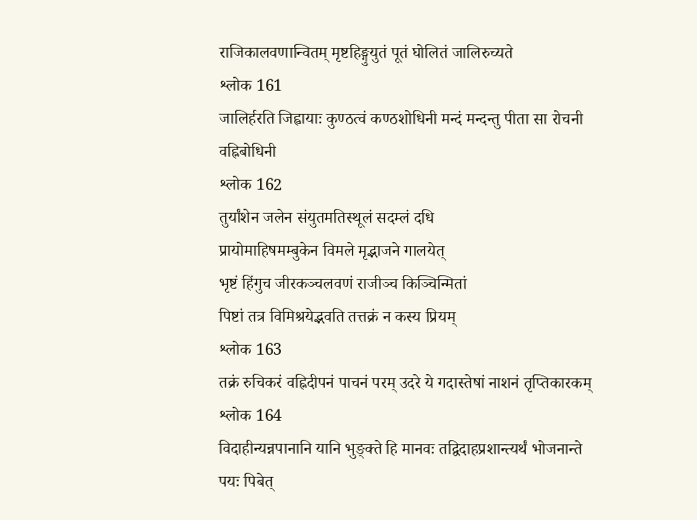राजिकालवणान्वितम् मृष्टहिङ्गुयुतं पूतं घोलितं जालिरुच्यते
श्लोक 161
जालिर्हरति जिह्वायाः कुण्ठत्वं कण्ठशोधिनी मन्दं मन्दन्तु पीता सा रोचनी वह्निबोधिनी
श्लोक 162
तुर्यांशेन जलेन संयुतमतिस्थूलं सदम्लं दधि
प्रायोमाहिषमम्बुकेन विमले मृद्भाजने गालयेत्
भृष्टं हिंगुच जीरकञ्चलवणं राजीञ्च किञ्चिन्मितां
पिष्टां तत्र विमिश्रयेद्भवति तत्तक्रं न कस्य प्रियम्
श्लोक 163
तक्रं रुचिकरं वह्निदीपनं पाचनं परम् उदरे ये गदास्तेषां नाशनं तृप्तिकारकम्
श्लोक 164
विदाहीन्यन्नपानानि यानि भुङ्क्ते हि मानवः तद्विदाहप्रशान्त्यर्थं भोजनान्ते पयः पिबेत्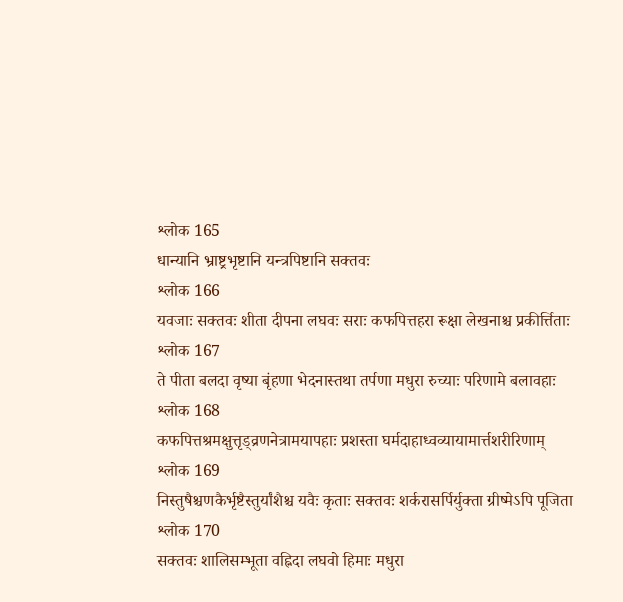श्लोक 165
धान्यानि भ्राष्ट्रभृष्टानि यन्त्रपिष्टानि सक्तवः
श्लोक 166
यवजाः सक्तवः शीता दीपना लघवः सराः कफपित्तहरा रूक्षा लेखनाश्च प्रकीर्त्तिताः
श्लोक 167
ते पीता बलदा वृष्या बृंहणा भेदनास्तथा तर्पणा मधुरा रुच्याः परिणामे बलावहाः
श्लोक 168
कफपित्तश्रमक्षुत्तृड्व्रणनेत्रामयापहाः प्रशस्ता घर्मदाहाध्वव्यायामार्त्तशरीरिणाम्
श्लोक 169
निस्तुषैश्चणकैर्भृष्टैस्तुर्यांशैश्च यवैः कृताः सक्तवः शर्करासर्पिर्युक्ता ग्रीष्मेऽपि पूजिता
श्लोक 170
सक्तवः शालिसम्भूता वह्निदा लघवो हिमाः मधुरा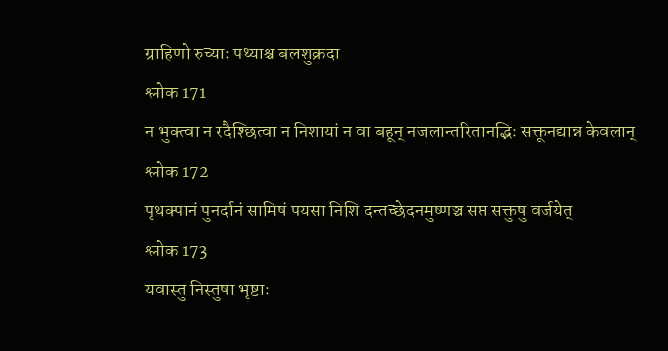ग्राहिणो रुच्याः पथ्याश्च बलशुक्रदा
श्लोक 171
न भुक्त्वा न रदैश्छित्वा न निशायां न वा बहून् नजलान्तरितानद्भिः सक्तूनद्यान्न केवलान्
श्लोक 172
पृथक्पानं पुनर्दानं सामिषं पयसा निशि दन्तच्छेदनमुष्णञ्च सप्त सक्तुषु वर्जयेत्
श्लोक 173
यवास्तु निस्तुषा भृष्टाः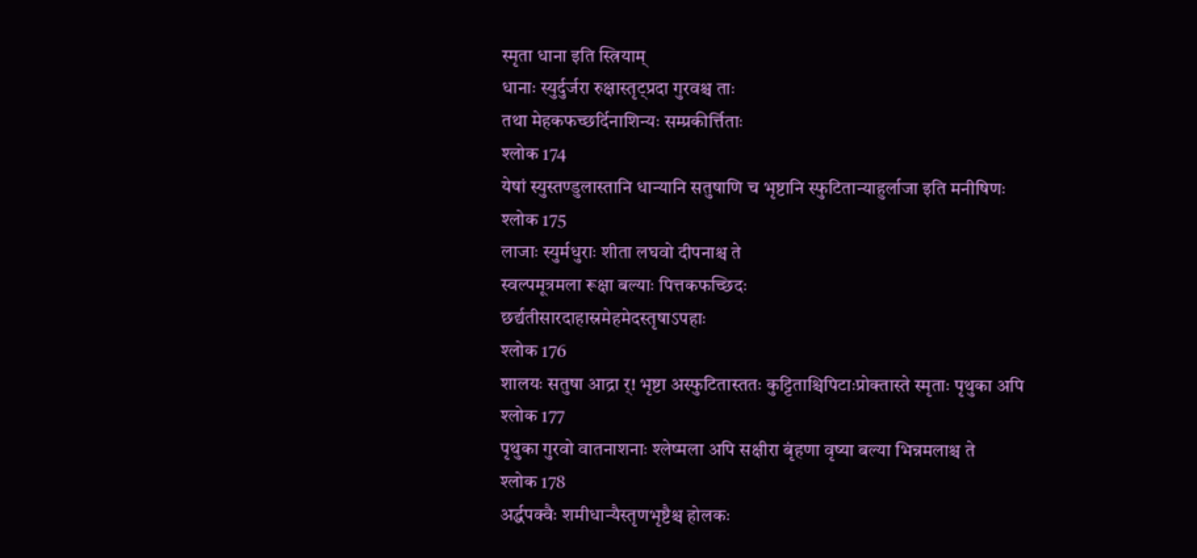स्मृता धाना इति स्त्रियाम्
धानाः स्युर्दुर्जरा रुक्षास्तृट्प्रदा गुरवश्च ताः
तथा मेहकफच्छर्दिनाशिन्यः सम्प्रकीर्त्तिताः
श्लोक 174
येषां स्युस्तण्डुलास्तानि धान्यानि सतुषाणि च भृष्टानि स्फुटितान्याहुर्लाजा इति मनीषिणः
श्लोक 175
लाजाः स्युर्मधुराः शीता लघवो दीपनाश्च ते
स्वल्पमूत्रमला रूक्षा बल्याः पित्तकफच्छिदः
छर्द्यतीसारदाहास्रमेहमेदस्तृषाऽपहाः
श्लोक 176
शालयः सतुषा आद्रा र्! भृष्टा अस्फुटितास्ततः कुट्टिताश्चिपिटाःप्रोक्तास्ते स्मृताः पृथुका अपि
श्लोक 177
पृथुका गुरवो वातनाशनाः श्लेष्मला अपि सक्षीरा बृंहणा वृष्या बल्या भिन्नमलाश्च ते
श्लोक 178
अर्द्धपक्वैः शमीधान्यैस्तृणभृष्टैश्च होलकः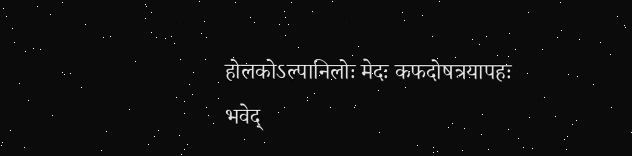होलकोऽल्पानिलोः मेदः कफदोषत्रयापहः
भवेद्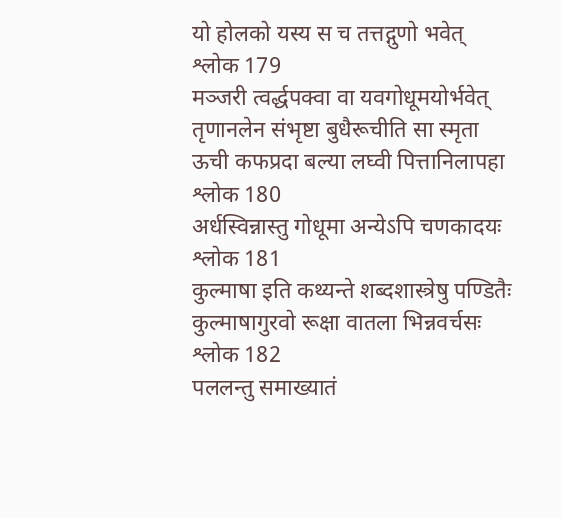यो होलको यस्य स च तत्तद्गुणो भवेत्
श्लोक 179
मञ्जरी त्वर्द्धपक्वा वा यवगोधूमयोर्भवेत्
तृणानलेन संभृष्टा बुधैरूचीति सा स्मृता
ऊची कफप्रदा बल्या लघ्वी पित्तानिलापहा
श्लोक 180
अर्धस्विन्नास्तु गोधूमा अन्येऽपि चणकादयः
श्लोक 181
कुल्माषा इति कथ्यन्ते शब्दशास्त्रेषु पण्डितैः कुल्माषागुरवो रूक्षा वातला भिन्नवर्चसः
श्लोक 182
पललन्तु समाख्यातं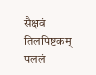सैक्षवं तिलपिष्टकम्
पललं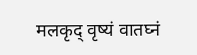मलकृद् वृष्यं वातघ्नं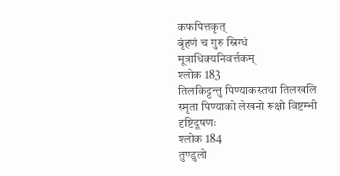कफपित्तकृत्
बृंहणं च गुरु स्निग्धं मूत्राधिक्यनिवर्त्तकम्
श्लोक 183
तिलकिट्टन्तु पिण्याकस्तथा तिलखलि स्मृता पिण्याको लेखनो रूक्षो विष्टम्भी दृष्टिदूषणः
श्लोक 184
तुण्डुलो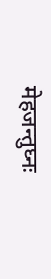मेहजन्तुघ्नः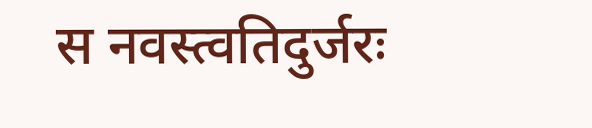स नवस्त्वतिदुर्जरः